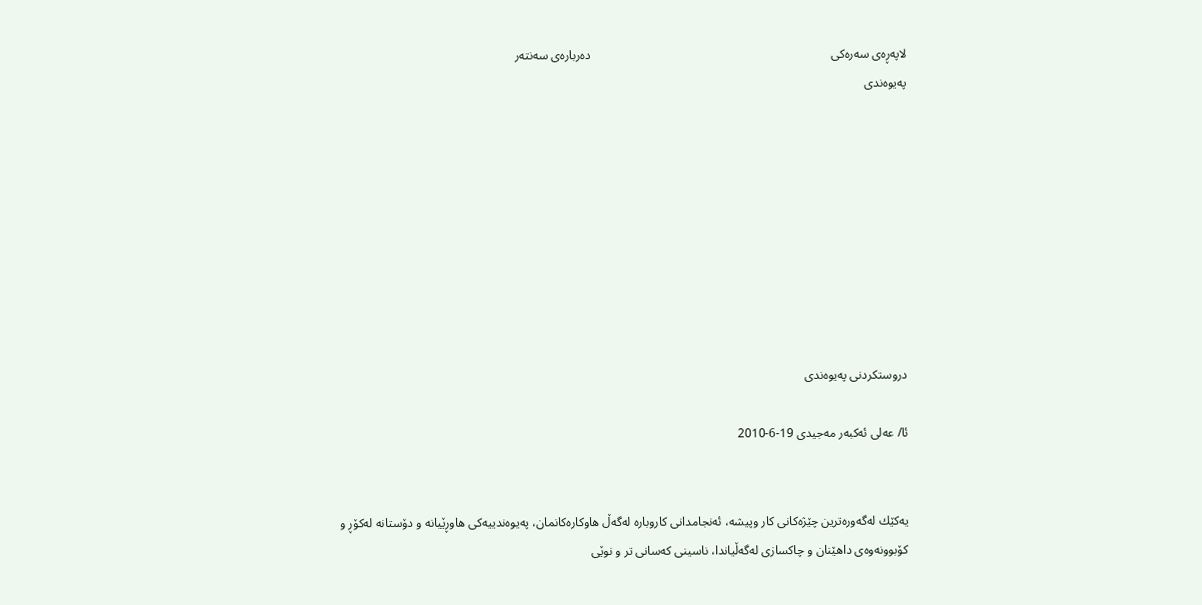لاپه‌ڕه‌ی سه‌ره‌كی                                                                             ده‌رباره‌ی سه‌نته‌ر                                                        په‌یوه‌ندى









دروستكردنی په‌یوه‌ندی

ئا/ عه‌لی ئه‌كبه‌ر مه‌جیدی 19-6-2010


یه‌كێك له‌گه‌وره‌ترین چێژه‌كانی كار وپیشه‌، ئه‌نجامدانی كاروباره‌ له‌گه‌ڵ هاوكاره‌كانمان، په‌یوه‌ندییه‌كی هاوڕێیانه‌ و دۆستانه‌ له‌كۆڕ و كۆبوونه‌وه‌ی داهێنان و چاكسازی له‌گه‌ڵیاندا، ناسینی كه‌سانی تر و نوێی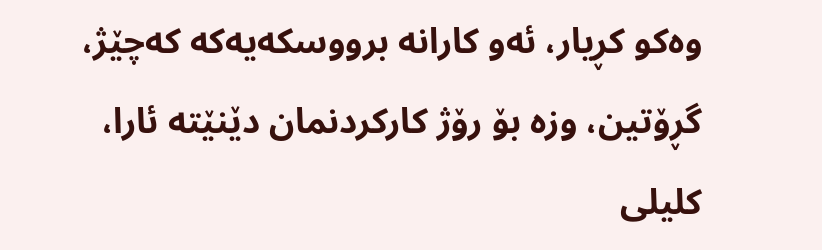وه‌كو كڕیار، ئه‌و كارانه‌ برووسكه‌یه‌كه‌ كه‌چێژ، گڕۆتین، وزه‌ بۆ رۆژ كاركردنمان دێنێته‌ ئارا، كلیلی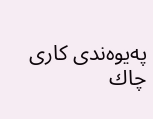په‌یوه‌ندی كاری چاك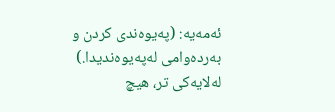ئه‌مه‌یه‌: (په‌یوه‌ندی كردن و به‌رده‌وامی له‌په‌یوه‌ندیدا.)
له‌لایه‌كی تر، هیچ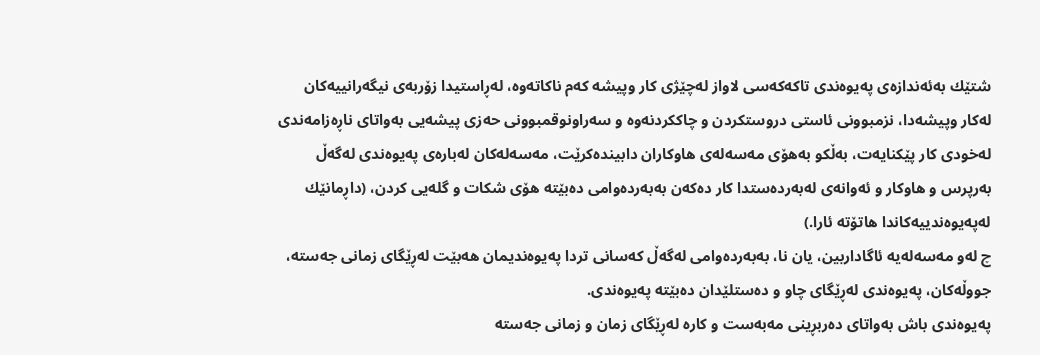شتێك به‌ئه‌ندازه‌ی په‌یوه‌ندی تاكه‌كه‌سی لاواز له‌چێژی كار وپیشه‌ كه‌م ناكاته‌وه‌، له‌ڕاستیدا زۆربه‌ی نیگه‌رانییه‌كان له‌كار وپیشه‌دا، نزمبوونی ئاستی دروستكردن و چاككردنه‌وه‌ و سه‌راونوقمبوونی حه‌زی پیشه‌یی به‌واتای ناڕه‌زامه‌ندی له‌خودی كار پێكنایه‌ت، به‌ڵكو به‌هۆی مه‌سه‌له‌ی هاوكاران دابینده‌كرێت، مه‌سه‌له‌كان له‌باره‌ی په‌یوه‌ندی له‌گه‌ڵ به‌رپرس و هاوكار و ئه‌وانه‌ی له‌به‌رده‌ستدا كار ده‌كه‌ن به‌به‌رده‌وامی ده‌بێته‌ هۆی شكات و گله‌یی كردن، (داڕمانێك له‌په‌یوه‌ندییه‌كاندا هاتۆته‌ ئارا.)
چ له‌و مه‌سه‌له‌یه‌ ئاگاداربین، یان نا، به‌به‌رده‌وامی له‌گه‌ڵ كه‌سانی تردا په‌یوه‌ندیمان هه‌بێت له‌ڕێگای زمانی جه‌سته‌، جووڵه‌كان، په‌یوه‌ندی له‌ڕێگای چاو و ده‌ستلێدان ده‌بێته‌ په‌یوه‌ندی.
په‌یوه‌ندی باش به‌واتای ده‌ربڕینی مه‌به‌ست و كاره‌ له‌ڕێگای زمان و زمانی جه‌سته‌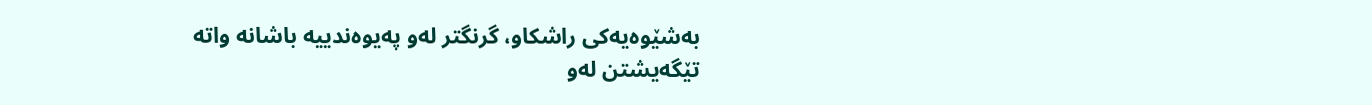به‌شێوه‌یه‌كی راشكاو، گرنگتر له‌و په‌یوه‌ندییه‌ باشانه‌ واته‌ تێگه‌یشتن له‌و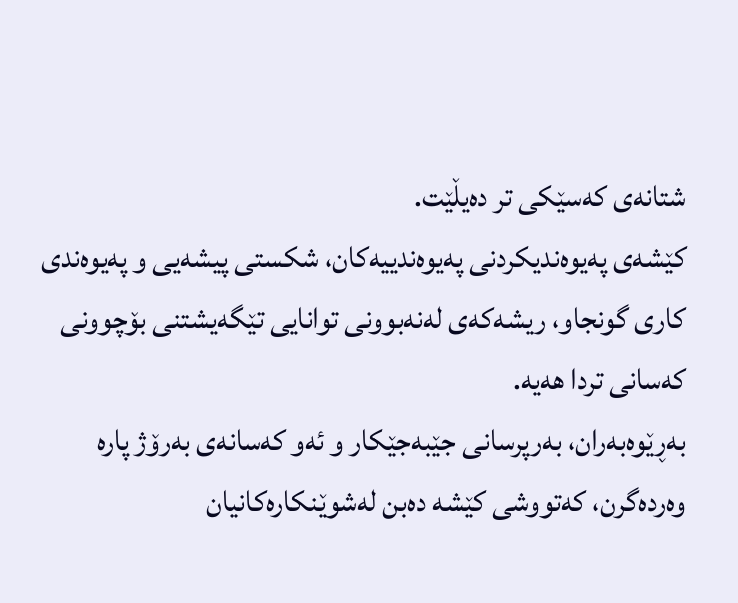شتانه‌ی كه‌سێكی تر ده‌یڵێت.
كێشه‌ی په‌یوه‌ندیكردنی په‌یوه‌ندییه‌كان، شكستی پیشه‌یی و په‌یوه‌ندی كاری گونجاو، ریشه‌كه‌ی له‌نه‌بوونی توانایی تێگه‌یشتنی بۆچوونی كه‌سانی تردا هه‌یه‌.
به‌ڕێوه‌به‌ران، به‌رپرسانی جێبه‌جێكار و ئه‌و كه‌سانه‌ی به‌رۆژ پاره‌ وه‌رده‌گرن، كه‌تووشی كێشه‌ ده‌بن له‌شوێنكاره‌كانیان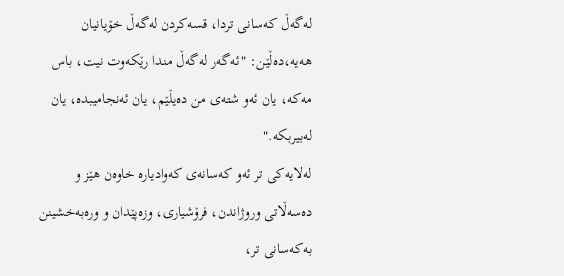له‌گه‌ڵ كه‌سانی تردا، قسه‌كردن له‌گه‌ڵ خۆیانیان هه‌یه‌،ده‌ڵێن: "ئه‌گه‌ر له‌گه‌ڵ مندا رێكه‌وت نیت، باس مه‌كه‌، یان ئه‌و شته‌ی من ده‌یڵێم، یان ئه‌نجامیبده‌، یان له‌بیربكه‌."
له‌لایه‌كی تر ئه‌و كه‌سانه‌ی كه‌وادیاره‌ خاوه‌ن هێز و ده‌سه‌ڵاتی وروژاندن، فرۆشیاری، وزه‌پێدان و وره‌به‌خشینن به‌كه‌سانی تر،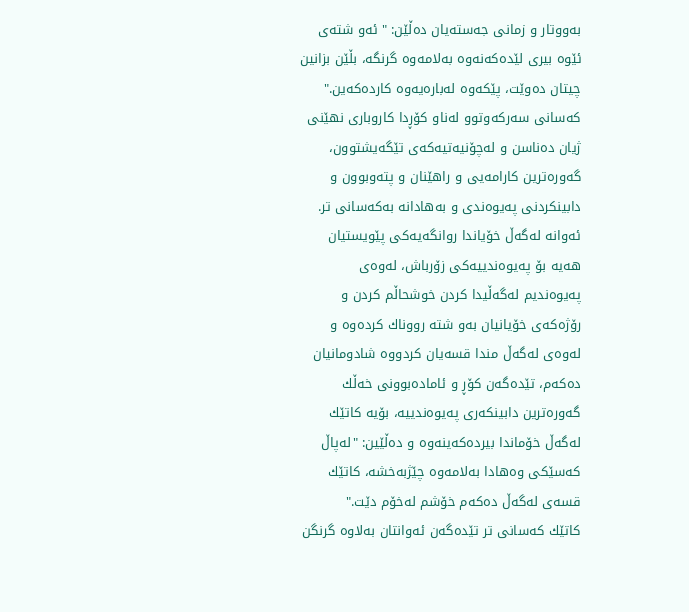به‌ووتار و زمانی جه‌سته‌یان ده‌ڵێن: " ئه‌و شته‌ی ئێوه‌ بیری لێده‌كه‌نه‌وه‌ به‌لامه‌وه‌ گرنگه‌، بڵێن بزانین چیتان ده‌وێت، پێكه‌وه‌ له‌باره‌یه‌وه‌ كارده‌كه‌ین."
كه‌سانی سه‌ركه‌وتوو له‌ناو كۆڕدا كاروباری نهێنی ژیان ده‌ناسن و له‌چۆنیه‌تیه‌كه‌ی تێگه‌یشتوون، گه‌وره‌ترین كارامه‌یی و راهێنان و پته‌وبوون و دابینكردنی په‌یوه‌ندی و به‌هادانه‌ به‌كه‌سانی تر.
ئه‌وانه‌ له‌گه‌ڵ خۆیاندا روانگه‌یه‌كی پێویستیان هه‌یه‌ بۆ په‌یوه‌ندییه‌كی زۆرباش، له‌وه‌ی په‌یوه‌ندیم له‌گه‌ڵیدا كردن خوشحاڵم كردن و رۆژه‌كه‌ی خۆیانیان به‌و شته‌ رووناك كرده‌وه‌ و له‌وه‌ی له‌گه‌ڵ مندا قسه‌یان كردووه‌ شادومانیان ده‌كه‌م، تێده‌گه‌ن كۆڕ و ئاماده‌بوونی خه‌ڵك گه‌وره‌ترین دابینكه‌ری په‌یوه‌ندییه‌، بۆیه‌ كاتێك له‌گه‌ڵ خۆماندا بیرده‌كه‌ینه‌وه‌ و ده‌ڵێین: "له‌پاڵ كه‌سێكی وه‌هادا به‌لامه‌وه‌ چێژبه‌خشه‌، كاتێك قسه‌ی له‌گه‌ڵ ده‌كه‌م خۆشم له‌خۆم دێت."
كاتێك كه‌سانی تر تێده‌گه‌ن ئه‌وانتان به‌لاوه‌ گرنگن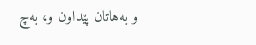و به‌هاتان پێداون و، به‌چ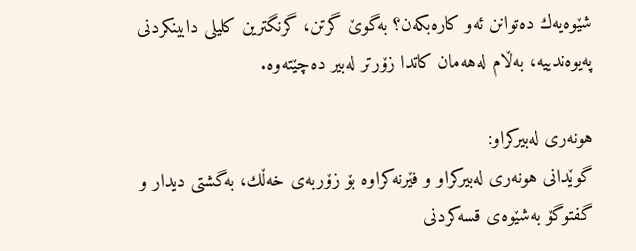شێوه‌یه‌ك ده‌توانن ئه‌و كاره‌بكه‌ن؟ به‌گوێ گرتن، گرنگترین كلیلی دابینكردنی په‌یوه‌ندییه‌، به‌ڵام له‌هه‌مان كاتدا زۆرتر له‌بیر ده‌چێته‌وه‌.

هونه‌ری له‌بیركراو:
گوێدانی هونه‌ری له‌بیركراو و فێرنه‌كراوه‌ بۆ زۆربه‌ی خه‌ڵك، به‌گشتی دیدار و گفتوگۆ به‌شێوه‌ی قسه‌كردنی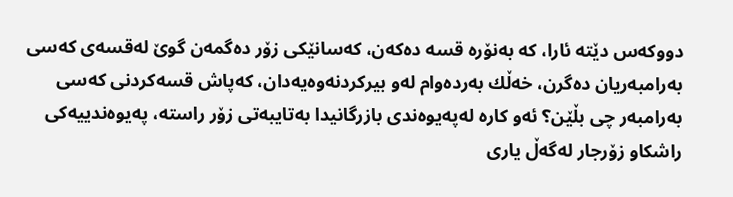دووكه‌س دێته‌ ئارا، كه‌ به‌نۆره‌ قسه‌ ده‌كه‌ن، كه‌سانێكی زۆر ده‌گمه‌ن گوێ له‌قسه‌ی كه‌سی به‌رامبه‌ریان ده‌گرن، خه‌ڵك به‌رده‌وام له‌و بیركردنه‌وه‌یه‌دان، كه‌پاش قسه‌كردنی كه‌سی به‌رامبه‌ر چی بڵێن؟ ئه‌و كاره‌ له‌په‌یوه‌ندی بازرگانیدا به‌تایبه‌تی زۆر راسته‌، په‌یوه‌ندییه‌كی راشكاو زۆرجار له‌گه‌ڵ یاری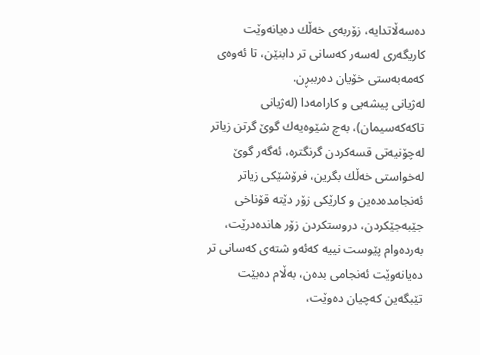ده‌سه‌ڵاتدایه‌، زۆربه‌ی خه‌ڵك ده‌یانه‌وێت كاریگه‌ری له‌سه‌ر كه‌سانی تر دابنێن، تا ئه‌وه‌ی كه‌مه‌به‌ستی خۆیان ده‌رببڕن.
له‌ژیانی پیشه‌یی و كارامه‌دا (له‌ژیانی تاكه‌كه‌سیمان)، به‌چ شێوه‌یه‌ك گوێ گرتن زیاتر له‌چۆنیه‌تی قسه‌كردن گرنگتره‌، ئه‌گه‌ر گوێ له‌خواستی خه‌ڵك بگرین، فرۆشێكی زیاتر ئه‌نجامده‌ده‌ین و كارێكی زۆر دێته‌ قۆناخی جێبه‌جێكردن، دروستكردن زۆر هانده‌درێت، به‌رده‌وام پێوست نییه‌ كه‌ئه‌و شته‌ی كه‌سانی تر ده‌یانه‌وێت ئه‌نجامی بده‌ن، به‌ڵام ده‌بێت تێبگه‌ین كه‌چیان ده‌وێت،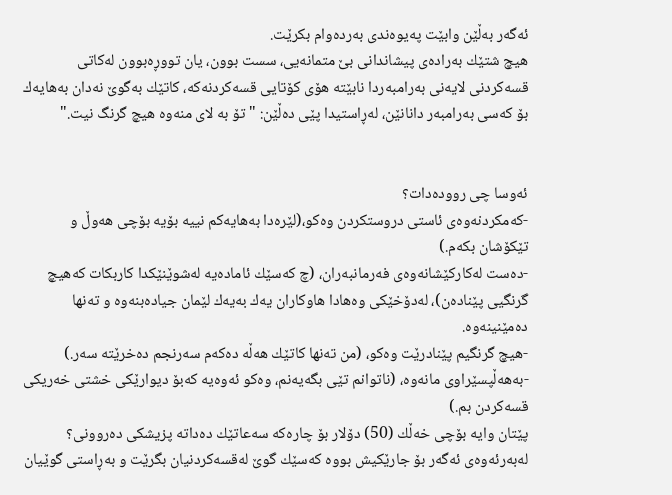ئه‌گه‌ر به‌ڵێن وابێت په‌یوه‌ندی به‌رده‌وام بكرێت.
هیچ شتێك به‌راده‌ی پیشاندانی بێ متمانه‌یی، سست بوون، یان تووڕه‌بوون له‌كاتی قسه‌كردنی لایه‌نی به‌رامبه‌ردا نابێته‌ هۆی كۆتایی قسه‌كردنه‌كه‌، كاتێك به‌گوێ نه‌دان به‌هایه‌ك بۆ كه‌سی به‌رامبه‌ر دانانێن، له‌ڕاستیدا پێی ده‌ڵێن: "تۆ به‌ لای منه‌وه‌ هیچ گرنگ نیت."


ئه‌وسا چی رووده‌دات؟
-كه‌مكردنه‌وه‌ی ئاستی دروستكردن وه‌كو،(لێره‌دا به‌هایه‌كم نییه‌ بۆیه‌ بۆچی هه‌وڵ و تێكۆشان بكه‌م.)
-ده‌ست له‌كاركێشانه‌وه‌ی فه‌رمانبه‌ران، (چ كه‌سێك ئاماده‌یه‌ له‌شوێنێكدا كاربكات كه‌هیچ گرنگیی پێناده‌ن)، له‌دۆخێكی وه‌هادا هاوكاران یه‌ك به‌یه‌ك لێمان جیاده‌بنه‌وه‌ و ته‌نها ده‌مێنینه‌وه‌.
-هیچ گرنگیم پێنادرێت وه‌كو، (من ته‌نها كاتێك هه‌ڵه‌ ده‌كه‌م سه‌رنجم ده‌خرێته‌ سه‌ر.)
-به‌هه‌ڵپسێراوی مانه‌وه‌، (ناتوانم تێی بگه‌یه‌نم، وه‌كو ئه‌وه‌یه‌ كه‌بۆ دیوارێكی خشتی خه‌ریكی قسه‌كردن بم.)
پێتان وایه‌ بۆچی خه‌ڵك (50) دۆلار بۆ چاره‌كه‌ سه‌عاتێك ده‌داته‌ پزیشكی ده‌روونی؟ له‌به‌رئه‌وه‌ی ئه‌گه‌ر بۆ جارێكیش بووه‌ كه‌سێك گوێ له‌قسه‌كردنیان بگرێت و به‌ڕاستی گوێیان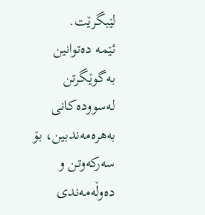لێبگرێت.
ئێمه‌ ده‌توانین به‌گوێگرتن له‌سووده‌كانی به‌هره‌مه‌ندبین، بۆ سه‌ركه‌وتن و ده‌وڵه‌مه‌ندی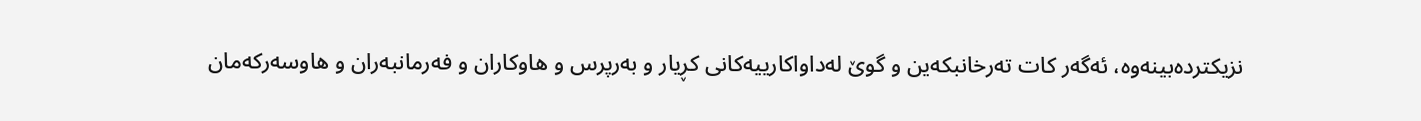نزیكترده‌بینه‌وه‌، ئه‌گه‌ر كات ته‌رخانبكه‌ین و گوێ له‌داواكارییه‌كانی كڕیار و به‌رپرس و هاوكاران و فه‌رمانبه‌ران و هاوسه‌ركه‌مان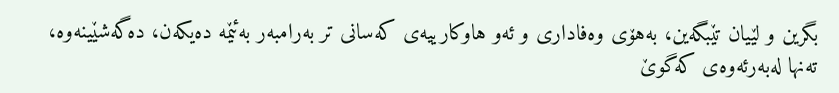بگرین و لێیان تێبگه‌ین، به‌هۆی وه‌فاداری و ئه‌و هاوكارییه‌ی كه‌سانی تر به‌رامبه‌ر به‌ئێمه‌ ده‌یكه‌ن، ده‌گه‌شێینه‌وه‌، ته‌نها له‌به‌رئه‌وه‌ی كه‌گوێ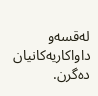له‌قسه‌و داواكاریه‌كانیان ده‌گرن.